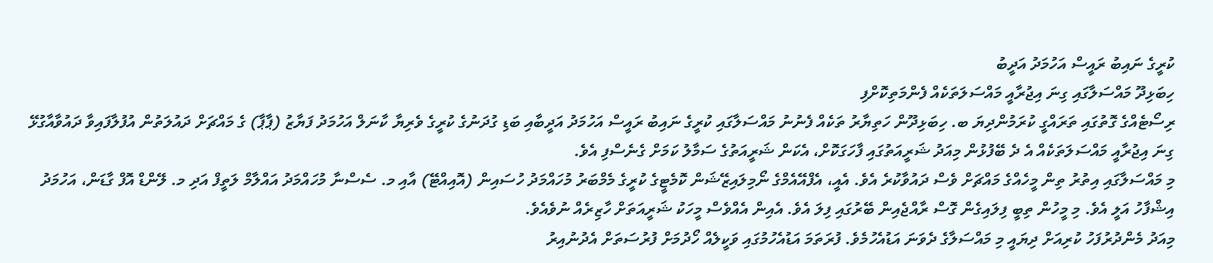ކުރީގެ ނައިބު ރައީސް އަހުމަދު އަދީބު
ހިބަޅިދޫ މައްސަލާގައި ގިނަ އިޖުރާއީ މައްސަލަތަކެއް ފެންމަތިކޮށްފި
ރިސޯޓެއްގެ ގޮތުގައި ތަރައްގީ ކުރަމުންދިޔަ ބ. ހިބަޅިދޫން ހަތިޔާރު ތަކެއް ފެނުނު މައްސަލާގައި ކުރީގެ ނައިބު ރައީސް އަހުމަދު އަދީބާއި ބަޑި ގުދަނުގެ ކުރީގެ ވެރިޔާ ކާނަލް އަހުމަދު ފަޔާޒު (ޕާޕާ) ގެ މައްޗަށް ދައުލަތުން އުފުލާފައިވާ ދައުވާއާގުޅޭ ގިނަ އިޖުރާއީ މައްސަލަތަކެއް އެ ދެ ބޭފުޅުން މިއަދު ޝަރީއަތުގައި ފާހަގަކޮށް، އެކަން ޝަރީއަތުގެ ސަމާލު ކަމަށް ގެނެސްފި އެވެ.
މި މައްސަލާގައި އިތުރު ތިން މީހެއްގެ މައްޗަށް ވެސް ދައުވާކުރެ އެވެ. އެއީ، އެފްއޭއެމްގެ ނޯމިލައިޒޭޝަން ކޮމެޓީގެ ކުރީގެ މެމްބަރު މުހައްމަދު ހުސައިން (އޮއިއްޓޭ) އާއި މ. ސެސްނާ މުހައްމަދު އައްލާމް ލަތީފް އަދި މ. ލޭންޑް އޮފް ގާޑަން، އަހުމަދު އިޝްފާހު އަލީ އެވެ. މި މީހުން ތިބީ ފިލައިގެން ގޮސް ރާއްޖެއިން ބޭރުގައި ފިލަ އެވެ. އެއިން އެއްވެސް މީހަކު ޝަރީއަތަށް ހާޒިރެއް ނުވެއެވެ.
މިއަދު މެންދުރުފަހު ކުރިއަށް ދިޔައީ މި މައްސަލާގެ ދެވަނަ އަޑުއެހުމެވެ. ފުރަތަމަ އަޑުއެހުމުގައި ވަކީލެއް ހޯދުމަށް ފުރުސަތަށް އެދުނުއިރު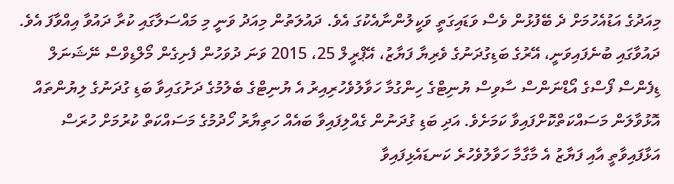މިއަދުގެ އަޑުއެހުމަށް ދެ ބޭފުޅުން ވެސް ވަޑައިގަތީ ވަކީލުންނާއެކުގަ އެވެ. ދައުލަތުން މިއަދު ވަނީ މި މައްސަލާގައި ކުރާ ދައުވާ އިއްވާފަ އެވެ.
ދައުވާގައި ބުނެފައިވަނީ، އޭރުގެ ބަޑިގުދަނުގެ ވެރިޔާ ފަޔާޒު، އޭޕްރީލް 25، 2015 ވަނަ ދުވަހުން ފެށިގެން މޯލްޑިވްސް ނޭޝަނަލް ޑިފެންސް ފޯސްގެ އޯޑްނަންސް ސާވިސް ޔުނިޓްގެ ހިންގުމާ ހަވާލުވެހުރިއިރު އެ ޔުނިޓްގެ ބެލުމުގެ ދަށުގައިވާ ބަޑި ގުދަނުގެ ލިޔުންތައް އޮޅުވާލަން މަސައްކަތްކޮށްފައިވާ ކަމަށެވެ. އަދި ބަޑި ގުދަނުން ގެއްލިފައިވާ ބައެއް ހަތިޔާރު ހޯދުމުގެ މަސައްކަތް ކުރުމަށް ހުރަސް އަޅާފައިވާތީ އާއި ފަޔާޒު އެ މާގާމާ ހަވާލުވެހުރެ ކަނޑައެޅިފައިވާ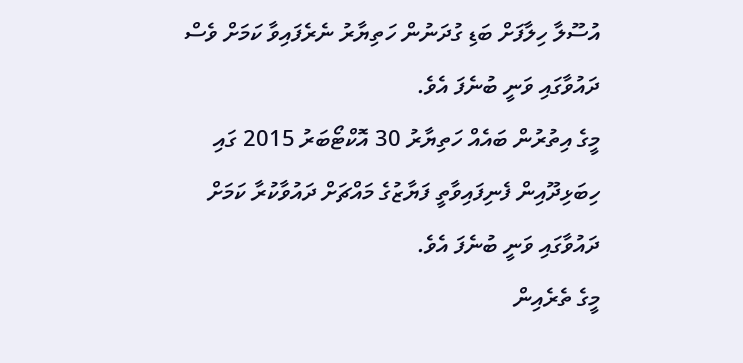އުސޫލާ ހިލާފަށް ބަޑި ގުދަނުން ހަތިޔާރު ނެރެފައިވާ ކަމަށް ވެސް ދައުވާގައި ވަނީ ބުނެފަ އެވެ.
މީގެ އިތުރުން ބައެއް ހަތިޔާރު 30 އޮކްޓޯބަރު 2015 ގައި ހިބަޅިދޫއިން ފެނިފައިވާތީ ފަޔާޒުގެ މައްޗަށް ދައުވާކުރާ ކަމަށް ދައުވާގައި ވަނީ ބުނެފަ އެވެ.
މީގެ ތެރެއިން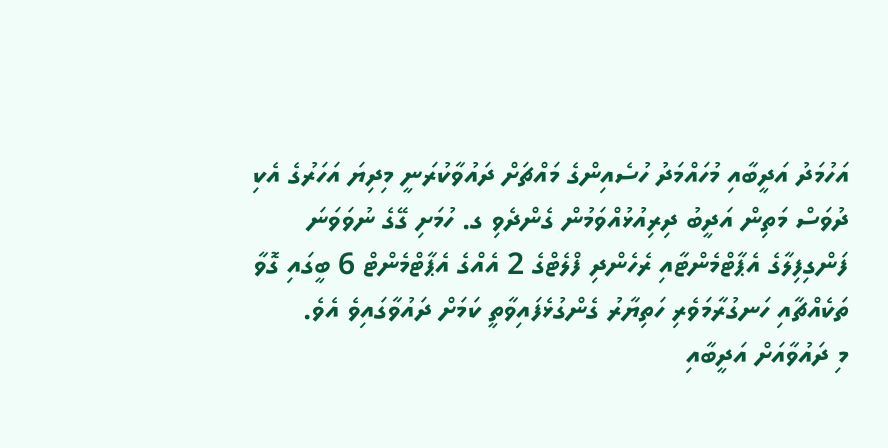އަހުމަދު އަދީބާއި މުހައްމަދު ހުސެއިންގެ މައްޗަށް ދައުވާކުރަނީ މިދިޔަ އަހަރުގެ އެކި ދުވަސް މަތިން އަދީބު ދިރިއުޅުއްވަމުން ގެންދެވި ގ. ހުމަށި ގޭގެ ނުވަވަނަ ފަންގިފިލާގެ އެޕާޓްމެންޓާއި ރެހެންދި ފްލެޓްގެ 2 އެއްގެ އެޕާޓްމެންޓް 6 ބީގައި ގޮވާ ތަކެއްޗާއި ހަނގުރާމަވެރި ހަތިޔާރު ގެންގުޅެފައިވާތީ ކަމަށް ދައުވާގައިވެ އެވެ.
މި ދައުވާއަށް އަދީބާއި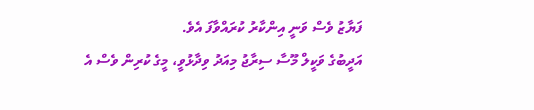ފަޔާޒު ވެސް ވަނީ އިންކާރު ކުރައްވާފަ އެވެ.
އަދީބުގެ ވަކީލް މޫސާ ސިރާޖު މިއަދު ވިދާޅުވީ، މީގެ ކުރިން ވެސް އެ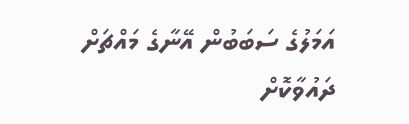އަމަލުގެ ސަބަބުން އޭނާގެ މައްޗަށް ދައުވާކޮށް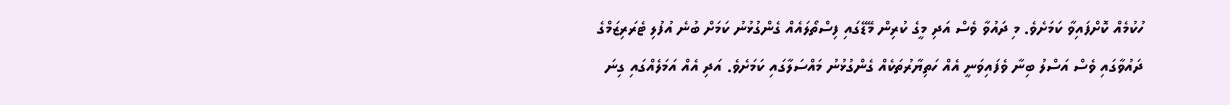ހުކުމެއް ކޮށްފައިވާ ކަމަށެވެ. މި ދައުވާ ވެސް އަދި މީގެ ކުރިން މޭޑޭގައި ފިސްތޯލައެއް ގެންގުޅުނު ކަމަށް ބުނެ އުފުލި ޓެރަރިޒަމްގެ ދައުވާގައި ވެސް އަސްލު ބިނާ ވެފައިވަނީ އެއް ހަތިޔާރުތަކެއް ގެންގުޅުނު މައްސަލާގައި ކަމަށެވެ. އަދި އެއް އަމަލެއްގައި ގިނަ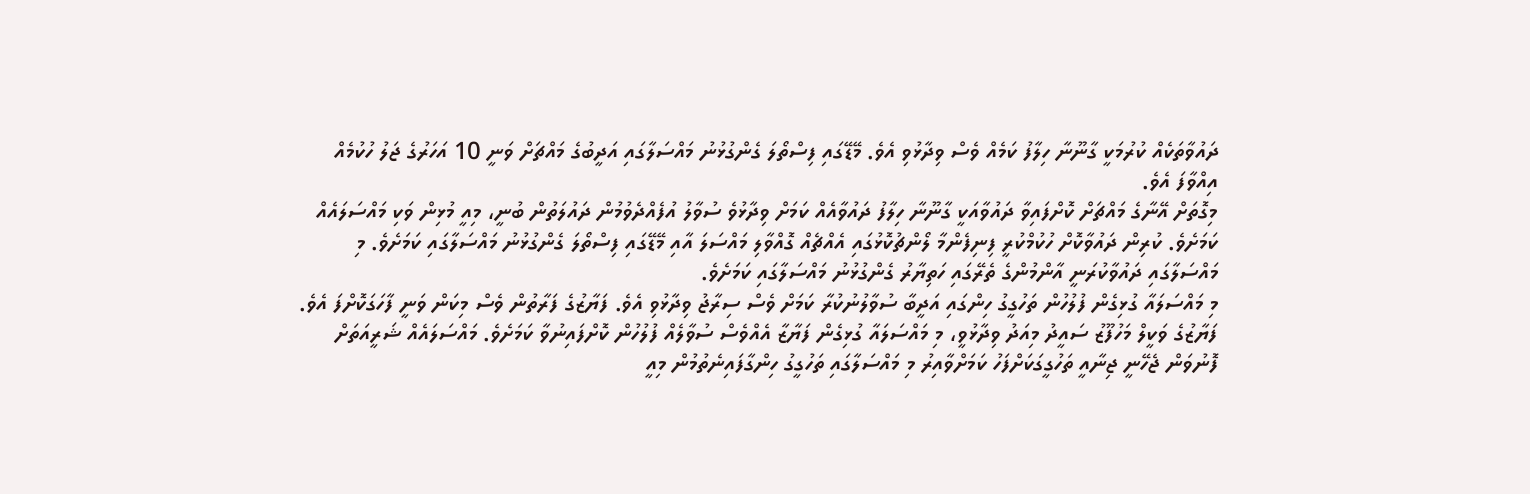ދައުވާތަކެއް ކުރުމަކީ ގާނޫނާ ހިލާފު ކަމެއް ވެސް ވިދާޅުވި އެވެ. މޭޑޭގައި ފިސްތޯލަ ގެންގުޅުނު މައްސަލާގައި އަދީބުގެ މައްޗަށް ވަނީ 10 އަހަރުގެ ޖަލު ހުކުމެއް އިއްވާފަ އެވެ.
މިގޮތަށް އޭނާގެ މައްޗަށް ކޮށްފައިވާ ދައުވާއަކީ ގާނޫނާ ހިލާފު ދައުވާއެއް ކަމަށް ވިދާޅުވެ ސުވާލު އުފެއްދެވުމުން ދައުލަތުން ބުނީ، މިއީ މުޅިން ވަކި މައްސަލައެއް ކަމަށެވެ. ކުރިން ދައުވާކޮށް ހުކުމްކުރީ ފިނިފެންމާ ލޯންޗުކޮޅުގައި އެއްޗެއް ގޮއްވާލި މައްސަލަ އާއި މޭޑޭގައި ފިސްތޯލަ ގެންގުޅުނު މައްސަލާގައި ކަމަށެވެ. މި މައްސަލާގައި ދައުވާކުރަނީ އާންމުންގެ ތެރޭގައި ހަތިޔާރު ގެންގުޅުނު މައްސަލާގައި ކަމަށެވެ.
މި މައްސަލައާ ގުޅިގެން ފުލުހުން ތަހުގީގު ހިންގައި އަދީބާ ސުވާލުނުކުރާ ކަމަށް ވެސް ސިރާޖު ވިދާޅުވި އެވެ. ފަޔާޒުގެ ފަރާތުން ވެސް މިކަން ވަނީ ފާހަގަކޮށްފަ އެވެ. ފަޔާޒުގެ ވަކީލް މަހުފޫޒު ސައީދު މިއަދު ވިދާޅުވީ، މި މައްސަލައާ ގުޅިގެން ފަޔާޒާ އެއްވެސް ސުވާލެއް ފުލުހުން ކޮށްފައިނުވާ ކަމަށެވެ. މައްސަލައެއް ޝަރީއަތަށް ފޮނުވަން ޖެހޭނީ ޖިނާއީ ތަހުގީގަކަށްފަހު ކަމަށްވާއިރު މި މައްސަލާގައި ތަހުގީގު ހިންގާފައިނެތުމުން މިއީ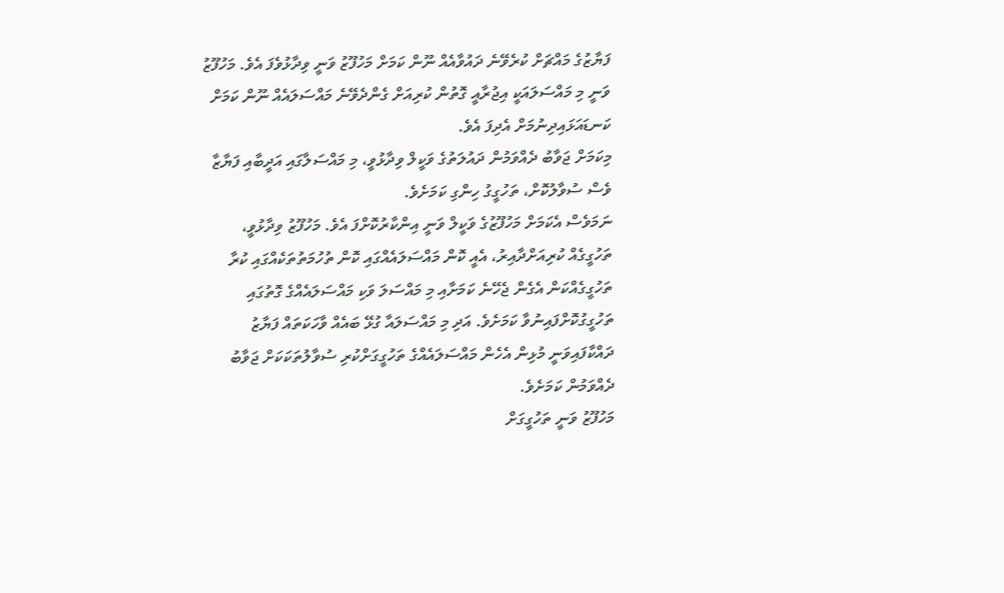ފަޔާޒުގެ މައްޗަށް ކުރެވޭނެ ދައުވާއެއް ނޫން ކަމަށް މަހުފޫޒު ވަނީ ވިދާޅުވެފަ އެވެ. މަހުފޫޒު ވަނީ މި މައްސަލައަކީ އިޖުރާއީ ގޮތުން ކުރިއަށް ގެންދެވޭނެ މައްސަލައެއް ނޫން ކަމަށް ކަނޑައަޅައިދިނުމަށް އެދިފަ އެވެ.
މިކަމަށް ޖަވާބު ދެއްވަމުން ދައުލަތުގެ ވަކީލް ވިދާޅުވީ، މި މައްސަލާގައި އަދީބާއި ފަޔާޒާ ވެސް ސުވާލުކޮށް، ތަހުގީގު ހިންގި ކަމަށެވެ.
ނަމަވެސް އެކަމަށް މަހުފޫޒުގެ ވަކީލް ވަނީ އިންކާރުކޮށްފަ އެވެ. މަހުފޫޒު ވިދާޅުވީ، ތަހުގީގެއް ކުރިއަށްދާއިރު، އެއީ ކޮން މައްސަލައެއްގައި ކޮން ތުހުމަތުތަކެއްގައި ކުރާ ތަހުގީގެއްކަން އެގެން ޖެހޭނެ ކަމަށާއި މި މައްސަލަ ވަކި މައްސަލައެއްގެ ގޮތުގައި ތަހުގީގުކޮށްފައިނުވާ ކަމަށެވެ. އަދި މި މައްސަލައާ ގުޅޭ ބައެއް ވާހަކަތައް ފަޔާޒު ދައްކާފައިވަނީ މުޅިން އެހެން މައްސަލައެއްގެ ތަހުގީގަށްކުރި ސުވާލުތަކަކަށް ޖަވާބު ދެއްވަމުން ކަމަށެވެ.
މަހުފޫޒު ވަނީ ތަހުގީގަށް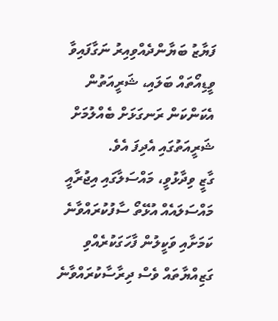ފަޔާޒު ބަޔާންދެއްވިއިރު ނަގާފައިވާ ވީޑިއޯތައް ބަލައި، ޝަރީއަތުން އެކަންކަން ރަނގަޅަށް ބެއްލުމަށް ޝަރީއަތުގައި އެދިފަ އެވެ.
ގާޒީ ވިދާޅުވީ، މައްސަލާގައި އިޖުރާއީ މައްސަލައެއް އުޅޭތޯ ސާފުކުރައްވާނެ ކަމަށާއި ވަކީލުން ފާހަގަކުރެއްވި ގަޒިއްޔާތައް ވެސް ދިރާސާކުރައްވާނެ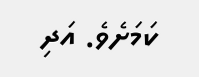ކަމަށެވެ. އަދި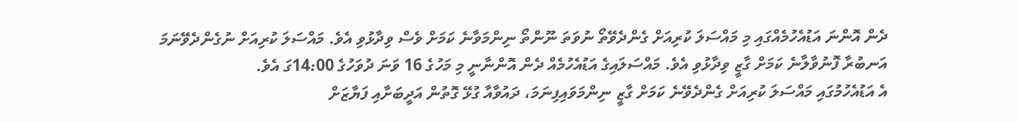ދެން އޮންނަ އަޑުއެހުމެއްގައި މި މައްސަލަ ކުރިއަށް ގެންދެވޭތޯ ނުވަތަ ނޫންތޯ ނިންމަވާނެ ކަމަށް ވެސް ވިދާޅުވި އެވެ. މައްސަލަ ކުރިއަށް ނުގެންދެވޭނަމަ އަނބުރާ ފޮނުވާލާނެ ކަމަށް ގާޒީ ވިދާޅުވި އެވެ. މައްސަލައިގެ އަޑުއެހުމެއް ދެން އޮންނާނީ މި މަހުގެ 16 ވަނަ ދުވަހުގެ 14:00ގަ އެވެ.
އެ އަޑުއެހުމުގައި މައްސަލަ ކުރިއަށް ގެންދެވޭނެ ކަމަށް ގާޒީ ނިންމަވައިފިނަމަ، ދައުވާއާ ގުޅޭ ގޮތުން އަދީބަށާއި ފަޔާޒަށް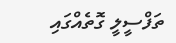ތަފްސީލީ ގޮތެއްގައި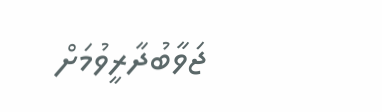ޖަވާބުދާރީވުމަށް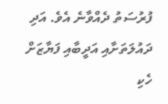ފުރުސަތު ދެއްވާނެ އެވެ. އަދި ދައުލަތަށާއި އަދީބާއި ފަޔާޒަށް ހެކި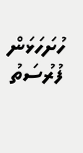ހުށަހަޅަން ފުރުސަތު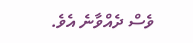ވެސް ދެއްވާނެ އެވެ.